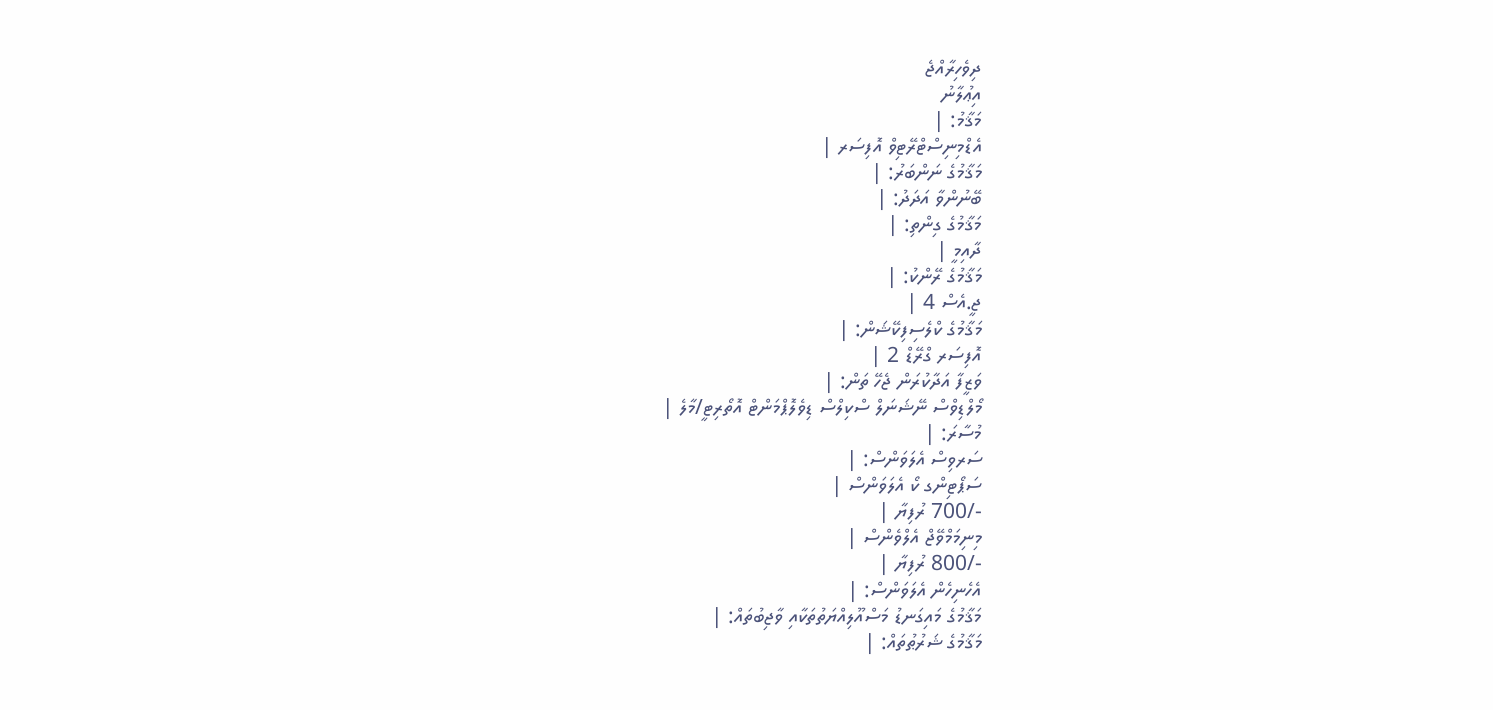ދިވެހިރާއްޖެ
އިޢުލާނު
މަޤާމު: |
އެޑްމިނިސްޓްރޭޓިވް އޮފިސަރ |
މަޤާމުގެ ނަންބަރު: |
ބޭނުންވާ އަދަދު: |
މަޤާމުގެ ގިންތި: |
ދާއިމީ |
މަޤާމުގެ ރޭންކު: |
ޖީ.އެސް 4 |
މަޤާމުގެ ކްލެސިފިކޭޝަން: |
އޮފިސަރ ގްރޭޑް 2 |
ވަޒީފާ އަދާކުރަން ޖެހޭ ތަން: |
މޯލްޑިވްސް ނޭޝަނަލް ސްކިލްސް ޑިވެލޮޕްމަންޓް އޮތޯރިޓީ/މާލެ |
މުސާރަ: |
ސަރވިސް އެލަވަންސް: |
ސަޕޯޓިންގ ކޯ އެލަވަންސް |
-/700 ރުފިޔާ |
މިނިމަމްވޭޖް އެލްވެންސް |
-/800 ރުފިޔާ |
އެހެނިހެން އެލަވަންސް: |
މަޤާމުގެ މައިގަނޑު މަސްއޫލިއްޔަތުތަކާއި ވާޖިބުތައް: |
މަޤާމުގެ ޝަރުޠުތައް: |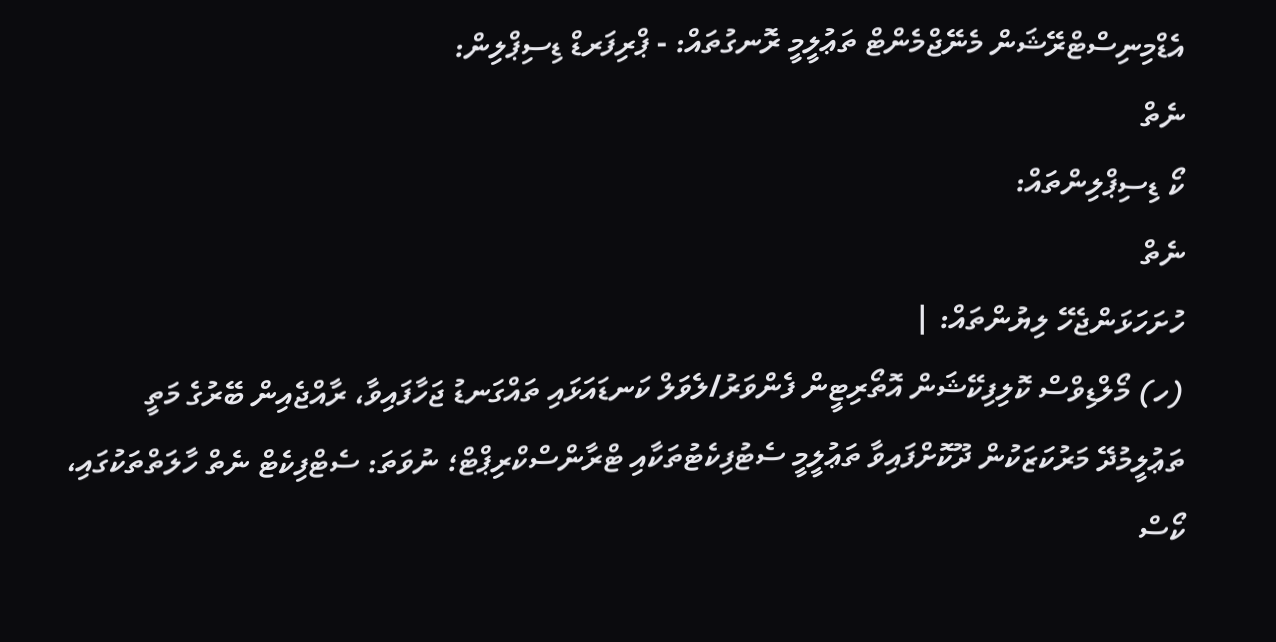އެޑްމިނިސްޓްރޭޝަން މެނޭޖްމެންޓް ތަޢުލީމީ ރޮނގުތައް: - ޕްރިފަރޑް ޑިސިޕްލިން:
ނެތް
ކޯ ޑިސިޕްލިންތައް:
ނެތް
ހުށަހަޅަންޖެހޭ ލިޔުންތައް: |
(ހ) މޯލްޑިވްސް ކޮލިފިކޭޝަން އޮތޯރިޓީން ފެންވަރު/ލެވަލް ކަނޑައަޅައި ތައްގަނޑު ޖަހާފައިވާ، ރާއްޖެއިން ބޭރުގެ މަތީ ތަޢުލީމުދޭ މަރުކަޒަކުން ދޫކޮށްފައިވާ ތަޢުލީމީ ސެޓުފިކެޓުތަކާއި ޓްރާންސްކްރިޕްޓް؛ ނުވަތަ: ސެޓްފިކެޓް ނެތް ހާލަތްތަކުގައި، ކޯސް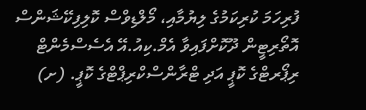ފުރިހަމަ ކުރިކަމުގެ ލިޔުމާއި، މޯލްޑިވްސް ކޮލިފިކޭޝަންސް އޮތޯރިޓީން ދޫކޮށްފައިވާ އެމް.ކިއު.އޭ އެސެސްމެންޓް ރިޕޯރޓްގެ ކޮޕީ އަދި ޓްރާންސްކްރިޕްޓްގެ ކޮޕީ. (ށ)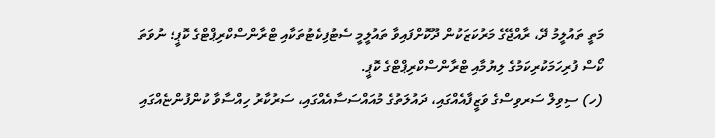މަތީ ތައުލީމު ދޭ، ރާއްޖޭގެ މަރުކަޒަކުން ދޫކޮށްފައިވާ ތައުލީމީ ސެޓުފިކެޓުތަކާއި ޓްރާންސްކްރިޕްޓްގެ ކޮޕީ؛ ނުވަތަ ކޯސް ފުރިހަމަކުރިކަމުގެ ލިޔުމާއި ޓްރާންސްކްރިޕްޓްގެ ކޮޕީ.
(ހ) ސިވިލް ސަރވިސްގެ ވަޒީފާއެއްގައި، ދައުލަތުގެ މުއައްސަސާއެއްގައި، ސަރުކާރު ހިއްސާވާ ކުންފުންޏެއްގައި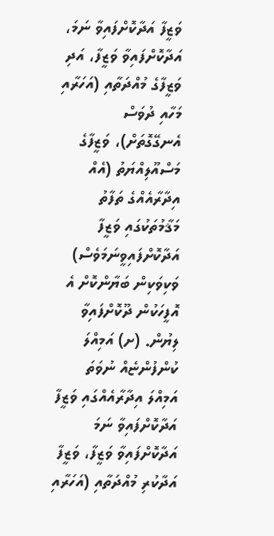ވަޒީފާ އަދާކޮށްފައިވާ ނަމަ، އަދާކޮށްފައިވާ ވަޒީފާ، އަދި ވަޒީފާގެ މުއްދަތާއި (އަހަރާއި މަހާއި ދުވަސް އެނގޭގޮތަށް)، ވަޒީފާގެ މަސްއޫލިއްޔަތު (އެއް އިދާރާއެއްގެ ތަފާތު މަޤާމުތަކުގައި ވަޒީފާ އަދާކޮށްފައިވީނަމަވެސް) ވަކިވަކިން ބަޔާންކޮށް އެ އޮފީހަކުން ދޫކޮށްފައިވާ ލިޔުން. (ށ) އަމިއްލަ ކުންފުންޏެއް ނުވަތަ އަމިއްލަ އިދާރާއެއްގައި ވަޒީފާ އަދާކޮށްފައިވާ ނަމަ އަދާކޮށްފައިވާ ވަޒީފާ، ވަޒީފާ އަދާކުރި މުއްދަތާއި (އަހަރާއި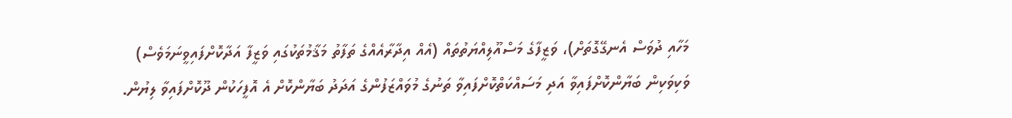މަހާއި ދުވަސް އެނގޭގޮތަށް)، ވަޒީފާގެ މަސްއޫލިއްޔަތުތައް (އެއް އިދާރާއެއްގެ ތަފާތު މަޤާމުތަކުގައި ވަޒީފާ އަދާކޮށްފައިވީނަމަވެސް) ވަކިވަކިން ބަޔާންކޮށްފައިވާ އަދި މަސައްކަތްކޮށްފައިވާ ތަނުގެ މުވައްޒަފުންގެ އަދަދު ބަޔާންކޮށް އެ އޮފީހަކުން ދޫކޮށްފައިވާ ލިޔުން.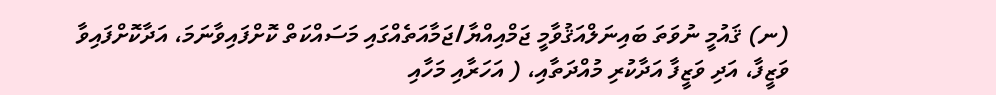(ނ) ޤައުމީ ނުވަތަ ބައިނަލްއަޤުވާމީ ޖަމްއިއްޔާ/ޖަމާއަތެއްގައި މަސައްކަތް ކޮށްފައިވާނަމަ، އަދާކޮށްފައިވާ ވަޒީފާ، އަދި ވަޒީފާ އަދާކުރި މުއްދަތާއި، ( އަހަރާއި މަހާއި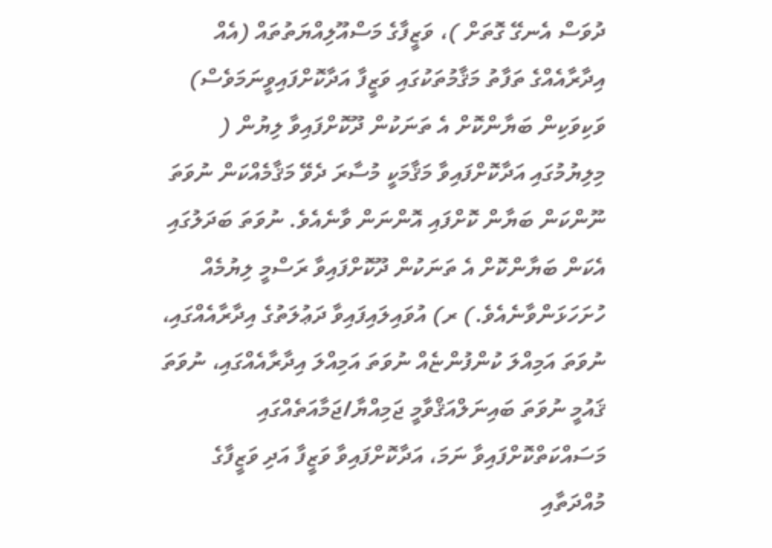ދުވަސް އެނގޭ ގޮތަށް )، ވަޒީފާގެ މަސްއޫލިއްޔަތުތައް (އެއް އިދާރާއެއްގެ ތަފާތު މަޤާމުތަކުގައި ވަޒީފާ އަދާކޮށްފައިވީނަމަވެސް) ވަކިވަކިން ބަޔާންކޮށް އެ ތަނަކުން ދޫކޮށްފައިވާ ލިޔުން ( މިލިޔުމުގައި އަދާކޮށްފައިވާ މަޤާމަކީ މުސާރަ ދެވޭ މަޤާމެއްކަން ނުވަތަ ނޫންކަން ބަޔާން ކޮށްފައި އޮންނަން ވާނެއެވެ. ނުވަތަ ބަދަލުގައި އެކަން ބަޔާންކޮށް އެ ތަނަކުން ދޫކޮށްފައިވާ ރަސްމީ ލިޔުމެއް ހުށަހަޅަންވާނެއެވެ.) ރ) އުވައިލައިފައިވާ ދަޢުލަތުގެ އިދާރާއެއްގައި، ނުވަތަ އަމިއްލަ ކުންފުންޏެއް ނުވަތަ އަމިއްލަ އިދާރާއެއްގައި، ނުވަތަ ޤައުމީ ނުވަތަ ބައިނަލްއަޤްވާމީ ޖަމިއްޔާ/ޖަމާއަތެއްގައި މަސައްކަތްކޮށްފައިވާ ނަމަ، އަދާކޮށްފައިވާ ވަޒީފާ އަދި ވަޒީފާގެ މުއްދަތާއި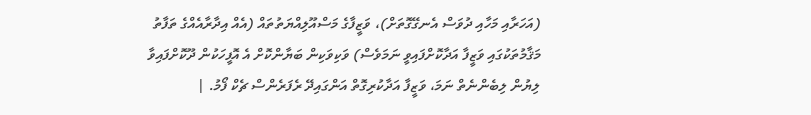(އަހަރާއި މަހާއި ދުވަސް އެނގޭގޮތަށް)، ވަޒީފާގެ މަސްއޫލިއްޔަތުތައް (އެއް އިދާރާއެއްގެ ތަފާތު މަޤާމުތަކުގައި ވަޒީފާ އަދާކޮށްފައިވީ ނަމަވެސް) ވަކިވަކިން ބަޔާންކޮށް އެ އޮފީހަކުން ދޫކޮށްފައިވާ ލިޔުން ލިބެންނެތް ނަމަ، ވަޒީފާ އަދާކުރިގޮތް އަންގައިދޭ ރެފަރެންސް ޗެކް ފޯމު. |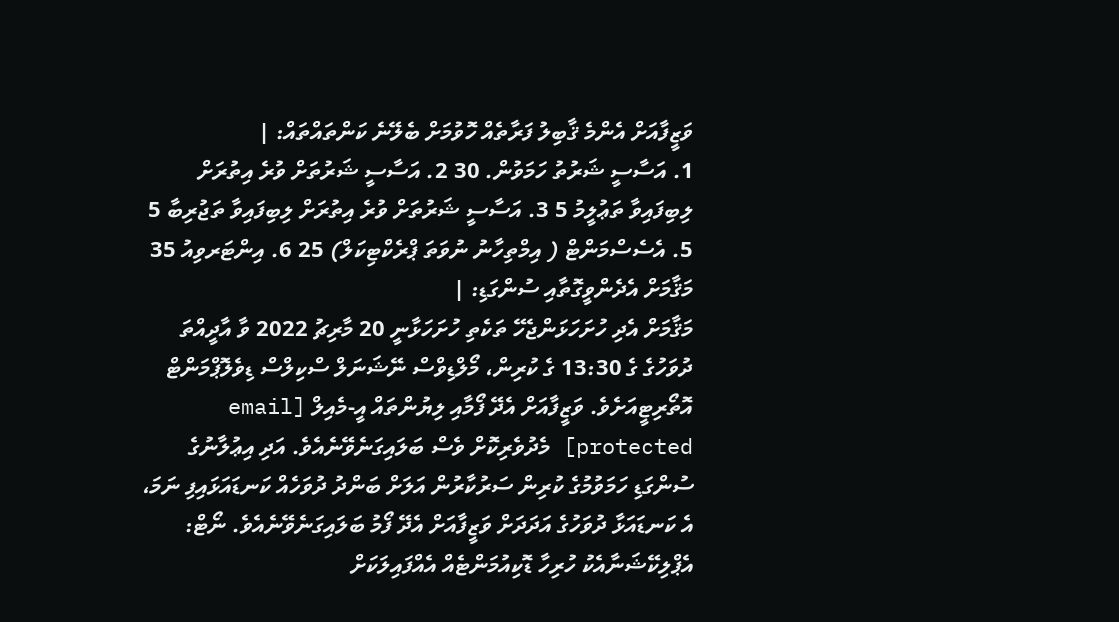ވަޒީފާއަށް އެންމެ ޤާބިލު ފަރާތެއް ހޮވުމަށް ބެލޭނެ ކަންތައްތައް: |
1. އަސާސީ ޝަރުތު ހަމަވުން. 30 2. އަސާސީ ޝަރުތަށް ވުރެ އިތުރަށް ލިބިފައިވާ ތަޢުލީމު 5 3. އަސާސީ ޝަރުތަށް ވުރެ އިތުރަށް ލިބިފައިވާ ތަޖުރިބާ 5 5. އެސެސްމަންޓް ( އިމްތިހާނު ނުވަތަ ޕްރެކްޓިކަލް) 25 6. އިންޓަރވިއު 35
މަޤާމަށް އެދެންވީގޮތާއި ސުންގަޑި: |
މަޤާމަށް އެދި ހުށަހަޅަންޖެހޭ ތަކެތި ހުށަހަޅާނީ 20 މާރިޗު 2022 ވާ އާދީއްތަ ދުވަހުގެ ގެ 13:30 ގެ ކުރިން، މޯލްޑިވްސް ނޭޝަނަލް ސްކިލްސް ޑިވެލޮޕްމަންޓް އޮތޯރިޓީއަށެވެ. ވަޒީފާއަށް އެދޭ ފޯމާއި ލިޔުންތައް އީ-މެއިލް [email protected] މެދުވެރިކޮށް ވެސް ބަލައިގަނެވޭނެއެވެ. އަދި އިޢުލާނުގެ ސުންގަޑި ހަމަވުމުގެ ކުރިން ސަރުކާރުން އަލަށް ބަންދު ދުވަހެއް ކަނޑައަޅައިފި ނަމަ، އެ ކަނޑައަޅާ ދުވަހުގެ އަދަދަށް ވަޒީފާއަށް އެދޭ ފޯމު ބަލައިގަނެވޭނެއެވެ. ނޯޓް: އެޕްލިކޭޝަނާއެކު ހުރިހާ ޑޮކިއުމަންޓެއް އެއްފައިލަކަށް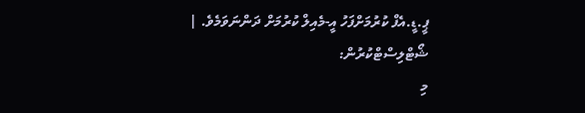ޕީ.ޑީ.އެފް ކުރުމަށްފަހު އީ-މެއިލް ކުރުމަށް ދަންނަވަމެވެ. |
ޝޯޓްލިސްޓްކުރުން:
މި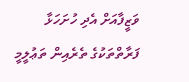ވަޒީފާއަށް އެދި ހުށަހަޅާ ފަރާތްތަކުގެ ތެރެއިން ތަޢުލީމީ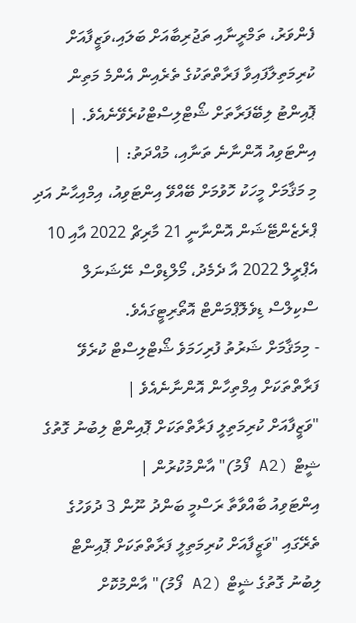ފެންވަރު، ތަމްރީނާއި ތަޖުރިބާއަށް ބަލައި،ވަޒީފާއަށް ކުރިމަތިލާފައިވާ ފަރާތްތަކުގެ ތެރެއިން އެންމެ މަތިން ޕޮއިންޓު ލިބޭފަރާތަށް ޝޯޓްލިސްޓްކުރެވޭނެއެވެ. |
އިންޓަވިއު އޮންނާނެ ތަނާއި، މުއްދަތު: |
މި މަޤާމަށް މީހަކު ހޮވުމަށް ބޭއްވޭ އިންޓަވިއު، އިމްއިޙާނު އަދި ޕްރެޒެންޓޭޝަން އޮންނާނީ 21 މާރިޗް 2022 އާއި 10 އެޕްރީލް 2022 އާ ދެމެދު، މޯލްޑިވްސް ނޭޝަނަލް ސްކިލްސް ޑިވެލޮޕްމަންޓް އޮތޯރިޓީގައެވެ.
- މިމަޤާމަށް ޝަރުތު ފުރިހަމަވެ ޝޯޓްލިސްޓް ކުރެވޭ ފަރާތްތަކަށް އިމްތިހާން އޮންނާނެއެވެ |
"ވަޒީފާއަށް ކުރިމަތިލީ ފަރާތްތަކަށް ޕޮއިންޓް ލިބުނު ގޮތުގެ ޝީޓް (A2 ފޯމު)" އާންމުކުރުން |
އިންޓަވިއު ބާއްވާތާ ރަސްމީ ބަންދު ނޫން 3 ދުވަހުގެ ތެރޭގައި "ވަޒީފާއަށް ކުރިމަތިލީ ފަރާތްތަކަށް ޕޮއިންޓް ލިބުނު ގޮތުގެ ޝީޓް (A2 ފޯމު)" އާންމުކޮށް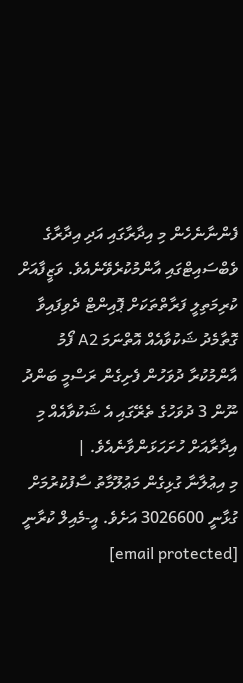ފެންނާނެހެން މި އިދާރާގައި އަދި އިދާރާގެ ވެބްސައިޓްގައި އާންމުކުރެވޭނެއެވެ. ވަޒީފާއަށް ކުރިމަތިލީ ފަރާތްތަކަށް ޕޮއިންޓް ދެވިފައިވާ ގޮތާމެދު ޝަކުވާއެއް އޮތްނަމަ A2 ފޯމު އާންމުކުރާ ދުވަހުން ފެށިގެން ރަސްމީ ބަންދު ނޫން 3 ދުވަހުގެ ތެރޭގައި އެ ޝަކުވާއެއް މި އިދާރާއަށް ހުށަހަޅަންވާނެއެވެ. |
މި އިޢުލާނާ ގުޅިގެން މަޢުލޫމާތު ސާފުކުރުމަށް ގުޅާނީ 3026600 އަށެވެ. އީ-މެއިލް ކުރާނީ [email protected]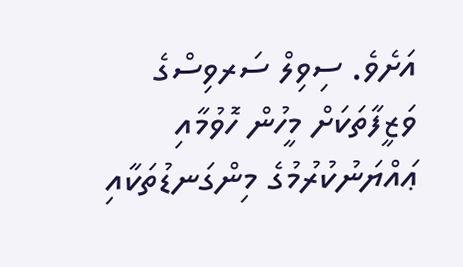އަށެވެ. ސިވިލް ސަރވިސްގެ ވަޒީފާތަކަށް މީހުން ހޮވުމާއި ޢައްޔަނުކުރުމުގެ މިންގަނޑުތަކާއި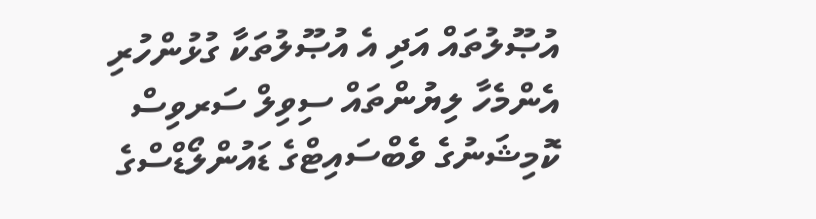އުޞޫލުތައް އަދި އެ އުޞޫލުތަކާ ގުޅުންހުރި އެންމެހާ ލިޔުންތައް ސިވިލް ސަރވިސް ކޮމިޝަނުގެ ވެބްސައިޓްގެ ޑައުންލޯޑްސްގެ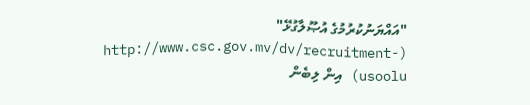"އައްޔަނުކުރުމުގެ އުޞޫލާގުޅޭ" (http://www.csc.gov.mv/dv/recruitment-usoolu) އިން ލިބެން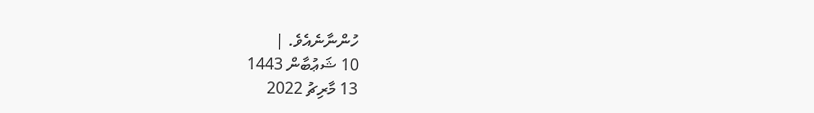ހުންނާނެއެވެ. |
10 ޝަޢުބާން 1443
13 މާރިޗު 2022